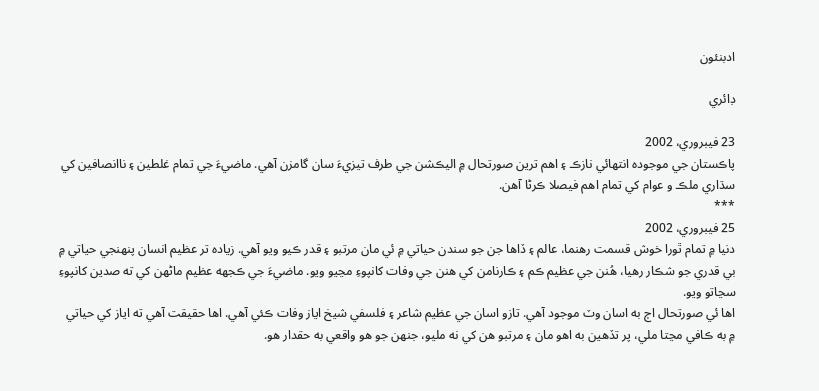ادبنئون

ڊائري

23 فيبروري، 2002
پاڪستان جي موجوده انتهائي نازڪ ۽ اهم ترين صورتحال ۾ اليڪشن جي طرف تيزيءَ سان گامزن آهي. ماضيءَ جي تمام غلطين ۽ ناانصافين کي سڌاري ملڪ و عوام کي تمام اهم فيصلا ڪرڻا آهن.
***
25 فيبروري، 2002
دنيا ۾ تمام ٿورا خوش قسمت رهنما، عالم ۽ ڏاها جن جو سندن حياتي ۾ ئي مان مرتبو ۽ قدر ڪيو ويو آهي. زياده تر عظيم انسان پنهنجي حياتي ۾ بي قدري جو شڪار رهيا، هُنن جي عظيم ڪم ۽ ڪارنامن کي هنن جي وفات کانپوءِ مڃيو ويو. ماضيءَ جي ڪجهه عظيم ماڻهن کي ته صدين کانپوءِ سڃاتو ويو.
اها ئي صورتحال اڄ به اسان وٽ موجود آهي. تازو اسان جي عظيم شاعر ۽ فلسفي شيخ اياز وفات ڪئي آهي. اها حقيقت آهي ته اياز کي حياتي ۾ به ڪافي مڃتا ملي، پر تڏهين به اهو مان ۽ مرتبو هن کي نه مليو، جنهن جو هو واقعي به حقدار هو.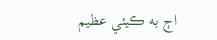اڄ به ڪيئي عظيم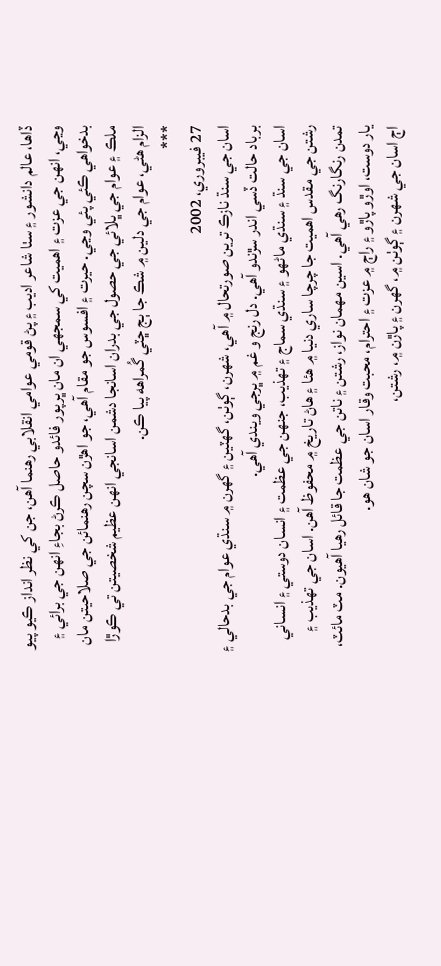ڏاها، عالم دانشور ۽ سٺا شاعر اديب ۽ پڻ قومي عوامي انقلابي رهنما آهن، جن کي نظر انداز ڪيو پيو وڃي، انهن جي عزت ۽ اهميت کي سمجهي ان مان ڀرپور فائدو حاصل ڪرڻ بجاءِ انهن جي برائي ۽ بدخواهي ڪئي پئي وڃي. حيرت ۽ افسوس جو مقام آهي، جو اهڙن سچن رهنمائن جي صلاحيتن مان ملڪ ۽ عوام جي ڀلائي جي حصول جي بدران اسانجا دشمن اسانجي انهن عظيم شخصيتن تي ڪوڙا الزام هڻي، عوام جي دلين ۾ شڪ جا ٻج ڇٽي گُمراهه پيا ڪن.
***
27 فيبروري، 2002
اسان جي سنڌ نازڪ ترين صورتحال ۾ آهي، شهرن، ڳوٺن، گهٽين ۽ گهرن ۾ سنڌي عوام جي بدحالي ۽ برباد حالت ڏسي اندر سڙندو آهي. دل رنج و غم ۾ ڀرجي ويندي آهي.
اسان جي سنڌ ۽ سنڌي ماڻهو ۽ سنڌي سماج ۽ تهذيب، جنهن جي عظمت ۽ انسان دوستي ۽ انساني رشتن جي مقدس اهميت جا چرچا ساري دنيا ۾ هئا ۽ هاڻ تاريخ ۾ محفوظ آهن. اسان جي تهذيب ۽ تمدن رنگارنگ رهي آهي. اسين مهمان نواز، رشتن ۽ ناتن جي عظمت جا قائل رهيا آهيون. مٽ مائٽ، يار دوست، اوڙو پاڙو ۽ راڄ ۾ عزت ۽ احترام، محبت وقار اسان جو شان هو.
اڄ اسان جي شهرن ۽ ڳوٺن ۾، گهرن ۽ پاڙن ۾، رشتن،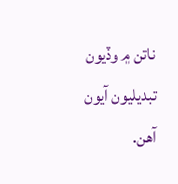ناتن ۾ وڏيون تبديليون آيون آهن.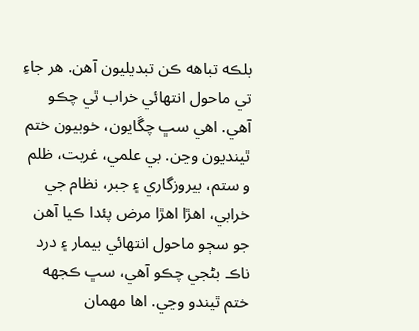بلڪه تباهه ڪن تبديليون آهن. هر جاءِ تي ماحول انتهائي خراب ٿي چڪو آهي. اهي سڀ چڱايون، خوبيون ختم ٿينديون وڃن. بي علمي، غربت، ظلم و ستم، بيروزگاري ۽ جبر، نظام جي خرابي، اهڙا اهڙا مرض پئدا ڪيا آهن جو سڄو ماحول انتهائي بيمار ۽ درد ناڪ بڻجي چڪو آهي، سڀ ڪجهه ختم ٿيندو وڃي. اها مهمان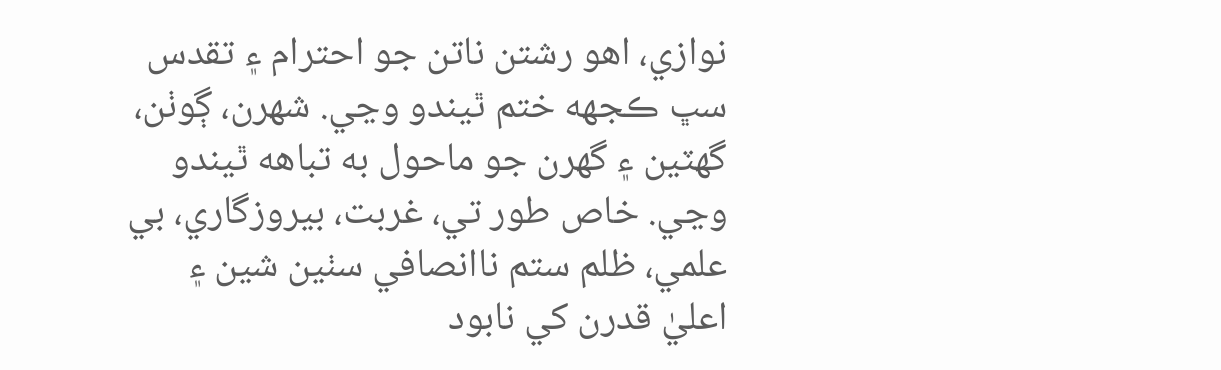نوازي، اهو رشتن ناتن جو احترام ۽ تقدس سڀ ڪجهه ختم ٿيندو وڃي. شهرن، ڳوٺن، گهٽين ۽ گهرن جو ماحول به تباهه ٿيندو وڃي. خاص طور تي، غربت، بيروزگاري، بي علمي، ظلم ستم ناانصافي سٺين شين ۽ اعليٰ قدرن کي نابود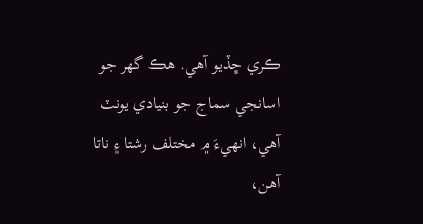ڪري ڇڏيو آهي. هڪ گهر جو اسانجي سماج جو بنيادي يونٽ آهي، انهيءَ ۾ مختلف رشتا ۽ ناتا آهن،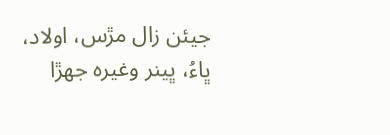جيئن زال مڙس، اولاد، ڀاءُ، ڀينر وغيره جهڙا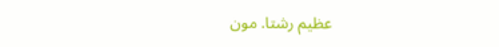عظيم رشتا. مون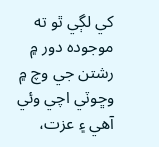کي لڳي ٿو ته موجوده دور ۾ رشتن جي وچ ۾ وڇوٽي اچي وئي آهي ۽ عزت،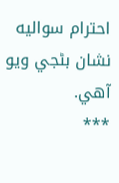احترام سواليه نشان بڻجي ويو آهي.
***